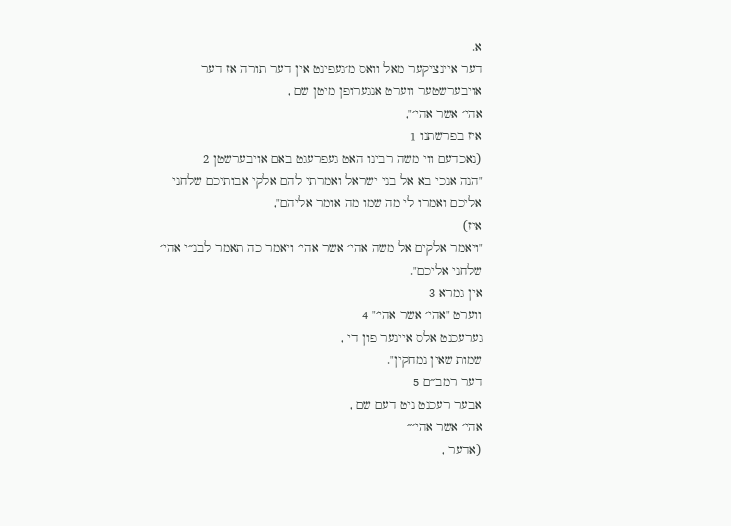א.
דער איינציקער מאל וואס מ׳געפינט אין דער תורה אז דער אויבערשטער ווערט אנגערופן מיטן שם ,
אהי׳ אשר אהי׳",
איז בפרשתנו 1
(נאכדעם ווי משה רבינו האט געפרעגט באם אויבערשטן 2
"הנה אנכי בא אל בני ישראל ואמרתי להם אלקי אבותיכם שלחני אליכם ואמרו לי מה שמו מה אומר אליהם",
איז)
"ויאמר אלקים אל משה אהי׳ אשר אהי׳ ויאמר כה תאמר לבנ״י אהי׳ שלחני אליכם".
אין גמרא 3
ווערט "אהי׳ אשר אהי׳" 4
גערעכנט אלס איינער פון די ,
שמות שאין נמחקין".
דער רמב״ם 5
אבער רעכנט ניט דעם שם ,
אהי׳ אשר אהי׳״
(אדער ,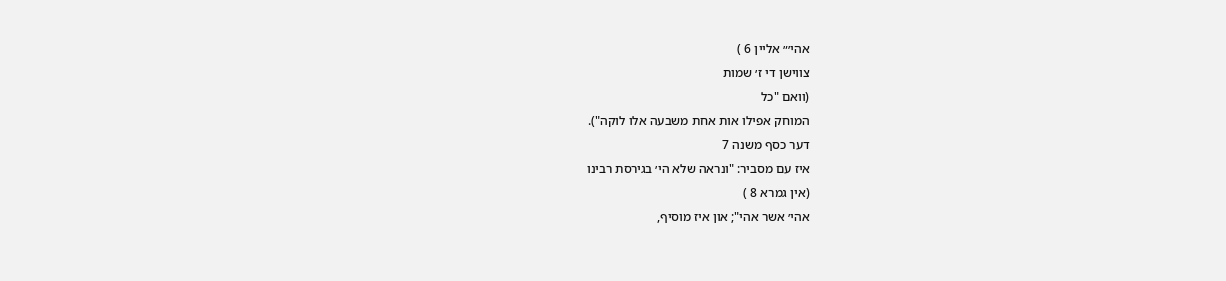אהי׳״ אליין 6 )
צווישן די ז׳ שמות
(וואם "כל
המוחק אפילו אות אחת משבעה אלו לוקה").
דער כסף משנה 7
איז עם מסביר: "ונראה שלא הי׳ בגירסת רבינו
(אין גמרא 8 )
אהי׳ אשר אהי"; און איז מוסיף,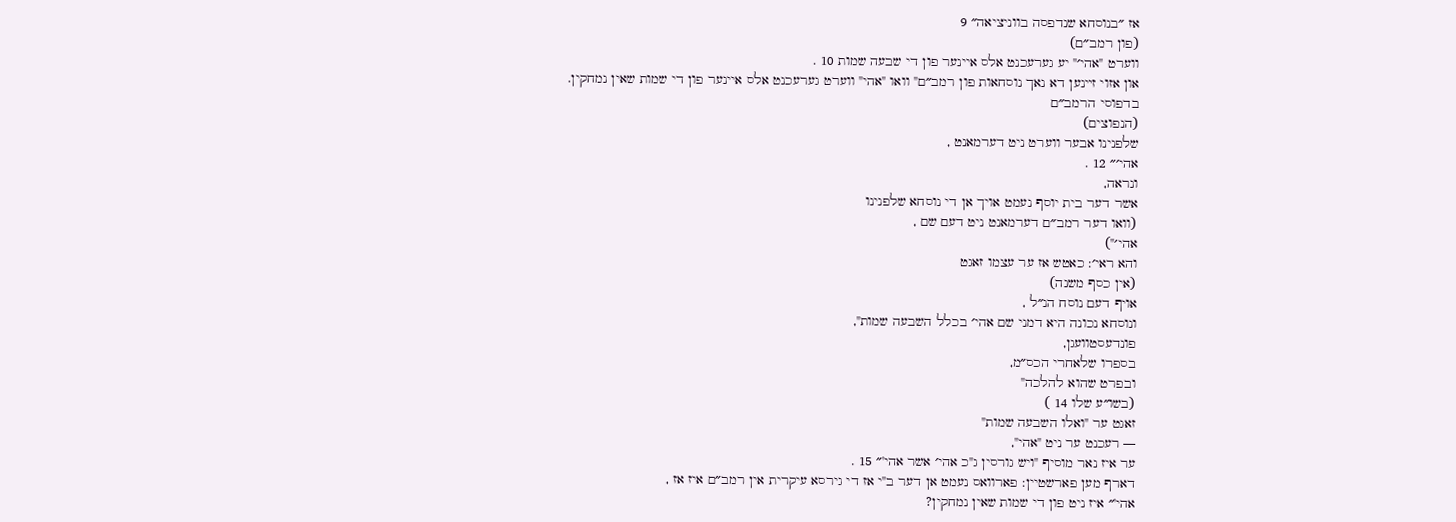אז ״בנוסחא שנדפסה בווניציאה״ 9
(פון רמב״ם)
ווערט "אהי׳" יע גערעכנט אלס איינער פון די שבעה שמות 10 .
און אזוי זײנען דא נאך נוסחאות פון רמב״ם" וואו "אהי" ווערט גערעכנט אלס איינער פון די שמות שאין נמחקין.
בדפוסי הרמב״ם
(הנפוצים)
שלפנינו אבער ווערט ניט דערמאנט ,
אהי׳״ 12 .
ונראה,
אשר דער בית יוסף נעמט אויך אן די נוסחא שלפנינו
(וואו דער רמב״ם דערמאנט ניט דעם שם ,
אהי׳")
והא ראי׳: כאטש אז ער עצמו זאגט
(אין כסף משנה)
אויף דעם נוסח הנ״ל ,
ונוסחא נכונה היא דמני שם אהי׳ בכלל השבעה שמות",
פונדעסטוועגן,
בספרו שלאחרי הכס״מ,
ובפרט שהוא להלכה"
(בשו״ע שלו 14 )
זאגט ער "ואלו השבעה שמות"
— רעכנט ער ניט "אהי",
ער איז נאר מוסיף "ויש גורסין ג"כ אהי׳ אשר אהי'״ 15 .
דארף מען פארשטיין: פארוואס נעמט אן דער ב"י אז די גירסא עיקרית אין רמב״ם איז אז ,
אהי'״ איז ניט פון די שמות שאין נמחקין?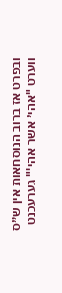ובפרט אז ברוב הנוסחאות אין ש״ס ווערט "אהי׳ אשר אהי'" גערעכנט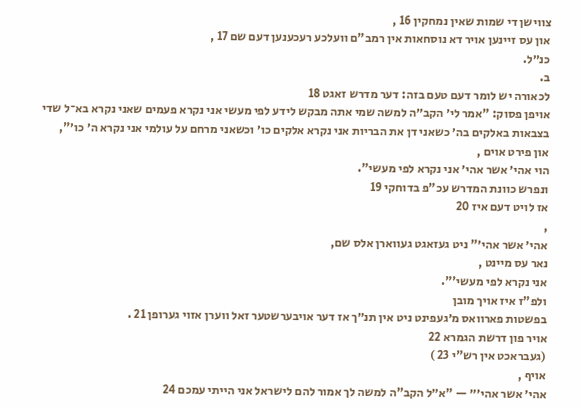צווישן די שמות שאין נמחקין 16 ,
און עס זיינען אויר דא נוסחאות אין רמב"ם וועלכע רעכענען דעם שם 17 ,
כנ״ל.
ב.
לכאורה יש לומר דעם טעם בזה: דער מדרש זאגט 18
אויפן פסוק: "אמר לי׳ הקב״ה למשה שמי אתה מבקש לידע לפי מעשי אני נקרא פעמים שאני נקרא בא־ל שדי בצבאות באלקים בה׳ כשאני דן את הבריות אני נקרא אלקים כו׳ וכשאני מרחם על עולמי אני נקרא ה׳ כו׳",
און פירט אוים ,
הוי אהי׳ אשר אהי׳ אני נקרא לפי מעשי".
ונפרש כוונת המדרש עכ"פ בדוחקי 19
אז לויט דעם איז 20
,
אהי׳ אשר אהי׳" ניט געזאגט געווארן אלס שם,
נאר עס מיינט ,
אני נקרא לפי מעשי'".
ולפ"ז איז אויך מובן
בפשטות פארוואס מ׳געפינט ניט אין תנ״ך אז דער אויבערשטער זאל ווערן אזוי גערופן 21 .
אויר פון דרשת הגמרא 22
(געבראכט אין רש"י 23 )
אויף ,
אהי׳ אשר אהי׳״ — "א״ל הקב"ה למשה לך אמור להם לישראל אני הייתי עמכם 24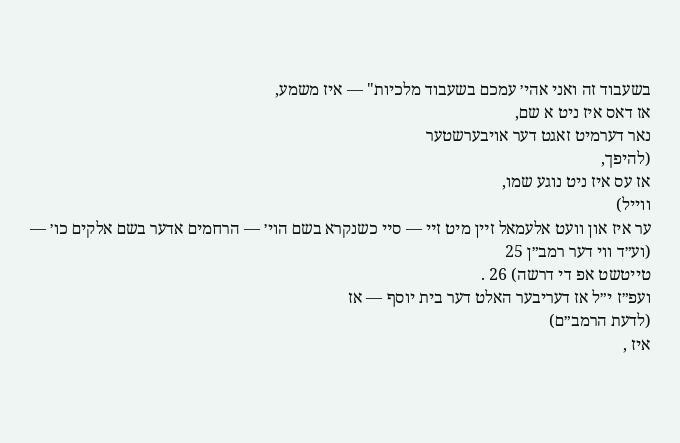בשעבוד זה ואני אהי׳ עמכם בשעבוד מלכיות" — איז משמע,
אז דאס איז ניט א שם,
נאר דערמיט זאגט דער אויבערשטער
(להיפך,
אז עס איז ניט נוגע שמו,
ווייל)
ער איז און וועט אלעמאל זײן מיט זײ — סײ כשנקרא בשם הוי׳ — הרחמים אדער בשם אלקים כו׳ —
(וע״ד ווי דער רמב״ן 25
טייטשט אפ די דרשה) 26 .
ועפ״ז י״ל אז דעריבער האלט דער בית יוסף — אז
(לדעת הרמב״ם)
איז ,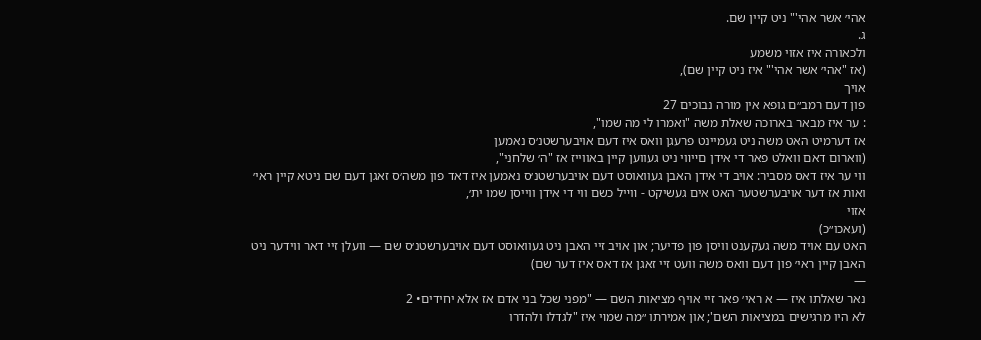אהי׳ אשר אהי'" ניט קיין שם.
ג.
ולכאורה איז אזוי משמע
(אז "אהי׳ אשר אהי'" איז ניט קיין שם),
אויך
פון דעם רמב״ם גופא אין מורה נבוכים 27
: ער איז מבאר בארוכה שאלת משה "ואמרו לי מה שמו",
אז דערמיט האט משה ניט געמיינט פרעגן וואס איז דעם אויבערשטנ׳ס נאמען
(ווארום דאם וואלט פאר די אידן םײװי ניט געווען קיין באווייז אז "ה׳ שלחני",
ווי ער איז דאס מסביר: אויב די אידן האבן געוואוסט דעם אויבערשטנ׳ס נאמען איז דאד פון משה׳ס זאגן דעם שם ניטא קיין ראי׳ ואות אז דער אויבערשטער האט אים געשיקט - װײל כשם ווי די אידן ווייסן שמו ית׳,
אזוי
(ועאכו״כ)
האט עם אויד משה געקענט וויסן פון פדיער; און אויב זיי האבן ניט געוואוסט דעם אויבערשטנ׳ס שם — וועלן זיי דאר ווידער ניט האבן קיין ראי׳ פון דעם וואס משה וועט זיי זאגן אז דאס איז דער שם)
—
נאר שאלתו איז — א ראי׳ פאר זיי אויף מציאות השם — "מפני שכל בני אדם אז אלא יחידים• 2
לא היו מרגישים במציאות השם'; און אמירתו ״מה שמױ איז "לגדלו ולהדרו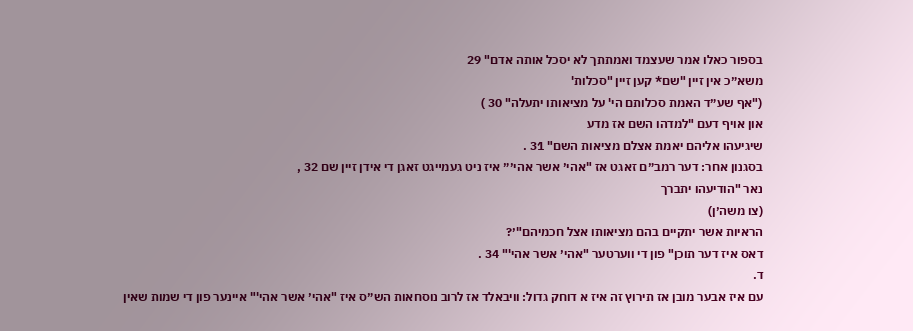בספור כאלו אמר שעצמד ואמתתך לא יסכל אותה אדם" 29
משא״כ אין זיין "שם* קען זיין "סכלות'
("אף שע״ד האמת סכלותם הי' על מציאותו יתעלה" 30 )
און אויף דעם "למדהו השם אז מדע
שיגיעהו אליהם יאמת אצלם מציאות השם" 31 .
בסגנון אחר: דער רמב״ם זאגט אז "אהי׳ אשר אהי׳״ איז ניט געמײגט זאגן די אידן זיין שם 32 ,
נאר "הודיעהו יתברך
(צו משה׳ן)
הראיות אשר יתקיים בהם מציאותו אצל חכמיהם"׳?
דאס איז דער תוכן" פון די ווערטער "אהי׳ אשר אהי'" 34 .
ד.
עם איז אבער מובן אז תירוץ זה איז א דוחק גדול: וויבאלד אז לרוב נוסחאות הש״ס איז "אהי׳ אשר אהי'" איינער פון די שמות שאין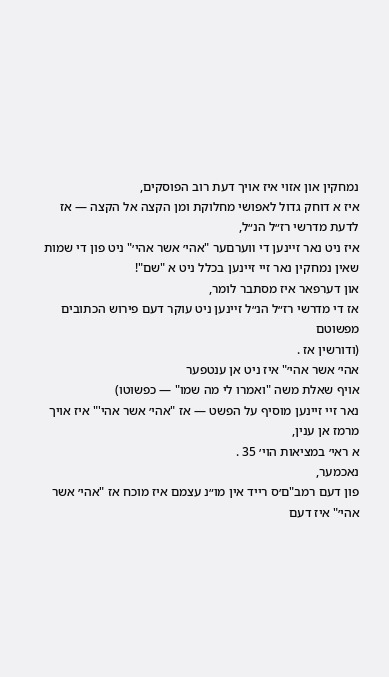נמחקין און אזוי איז אויך דעת רוב הפוסקים,
איז א דוחק גדול לאפושי מחלוקת ומן הקצה אל הקצה — אז לדעת מדרשי רז״ל הנ״ל,
איז ניט נאר זײנען די װערםער "אהי׳ אשר אהי׳" ניט פון די שמות שאין נמחקין נאר זיי זײנען בכלל ניט א "שם"!
און דערפאר איז מסתבר לומר,
אז די מדרשי רז״ל הנ״ל זײנען ניט עוקר דעם פירוש הכתובים מפשוטם
(ודורשין אז .
אהי׳ אשר אהי׳" איז ניט אן ענטפער
אויף שאלת משה "ואמרו לי מה שמו" — כפשוטו)
נאר זיי זיינען מוסיף על הפשט — אז "אהי׳ אשר אהי'" איז אויך מרמז אן ענין,
א ראי׳ במציאות הוי׳ 35 .
נאכמער,
פון דעם רמב"ם׳ס רייד אין מו״נ עצמם איז מוכח אז "אהי׳ אשר אהי׳" איז דעם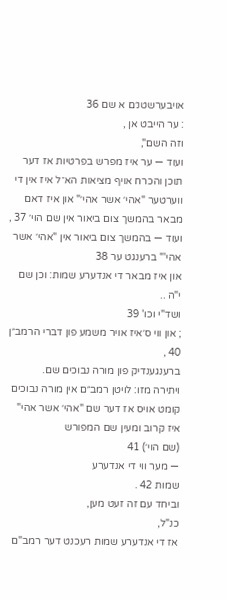אויבערשטנ׳ם א שם 36
: ער הייבט אן ,
וזה השם",
ועוד — ער איז מפרש בפרטיות אז דער תוכן והכרח אויף מציאות הא־ל איז אין די ווערטער "אהי׳ אשר אהי׳" און איז דאם מבאר בהמשך צום ביאור אין שם הוי׳ 37 ,
ועוד — בהמשך צום ביאור אין "אהי׳ אשר אהי'" ברענגט ער 38
און איז מבאר די אנדערע שמות: וכן שם י"ה ..
ושד"י וכו' 39
; און ווי ס׳איז אויר משמע פון דברי הרמב״ן 40 ,
ברענגענדיק פון מורה נבוכים שם.
ויתירה מזו: לויטן רמב״ם אין מורה נבוכים קומט אויס אז דער שם "אהי׳ אשר אהי" איז קרוב ומעין שם המפורש
(שם הוי׳) 41
— מער ווי די אנדערע
שמות 42 .
וביחד עם זה זעט מען,
כנ"ל,
אז די אנדערע שמות רעכנט דער רמב"ם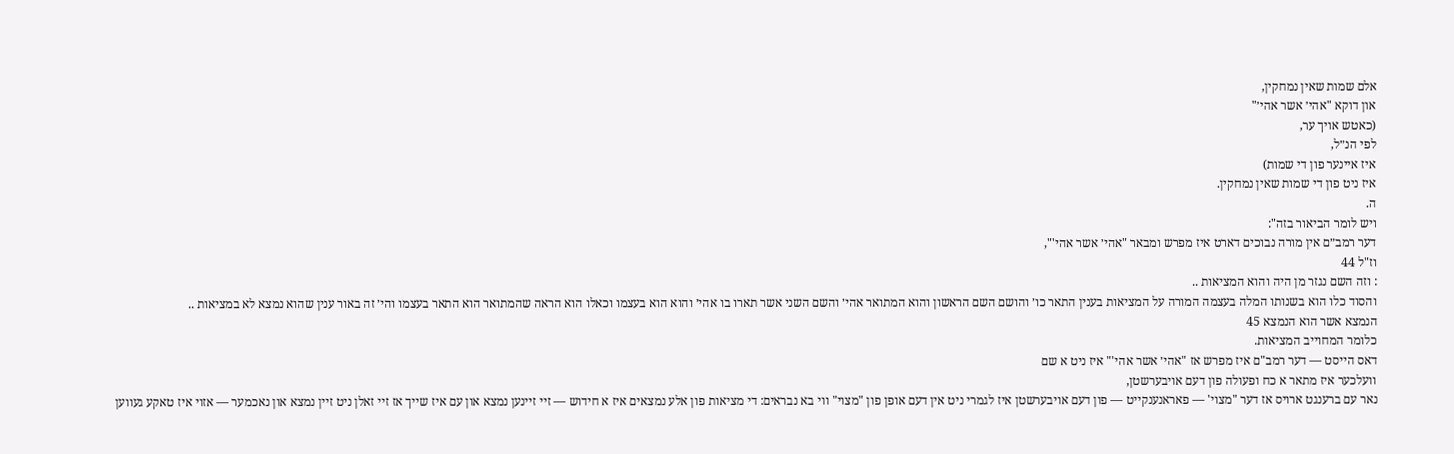אלם שמות שאין נמחקין,
און דוקא "אהי׳ אשר אהי׳"
(כאטש אויך ער,
לפי הנ״ל,
איז איינער פון די שמות)
איז ניט פון די שמות שאין נמחקין.
ה.
ויש לומר הביאור בזה":
דער רמב״ם אין מורה נבוכים דארט איז מפרש ומבאר "אהי׳ אשר אהי'",
וז"ל 44
: וזה השם נגזר מן היה והוא המציאות ..
והסוד כלו הוא בשנותו המלה בעצמה המורה על המציאות בענין התאר כו׳ והושם השם הראשון והוא המתואר אהי׳ והשם השני אשר תארו בו אהי׳ והוא הוא בעצמו וכאלו הוא הראה שהמתואר הוא התאר בעצמו והי׳ זה באור ענין שהוא נמצא לא במציאות ..
הנמצא אשר הוא הנמצא 45
כלומר המחוײב המציאות.
דאס הײסט — דער רמב"ם איז מפרש אז "אהי׳ אשר אהי'" איז ניט א שם
וועלכער איז מתאר א כח ופעולה פון דעם אויבערשטן,
נאר עם ברענגט ארויס אז דער "מצוי' — פאראנענקייט — פון דעם אויבערשטן איז לגמרי ניט אין דעם אופן פון "מצוי" ווי בא נבראים: די מציאות פון אלע נמצאים איז א חידוש — זיי זיינען נמצא און עם איז שייך אז זיי זאלן ניט זיין נמצא און נאכמער — אזוי איז טאקע געווען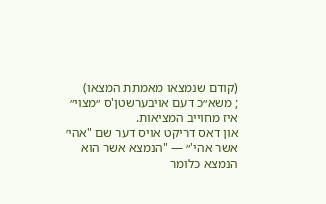(קודם שנמצאו מאמתת המצאו)
; משא״כ דעם אויבערשטן'ס ״מצוי״ איז מחוייב המציאות.
און דאס דריקט אויס דער שם "אהי׳ אשר אהי'״ — "הנמצא אשר הוא הנמצא כלומר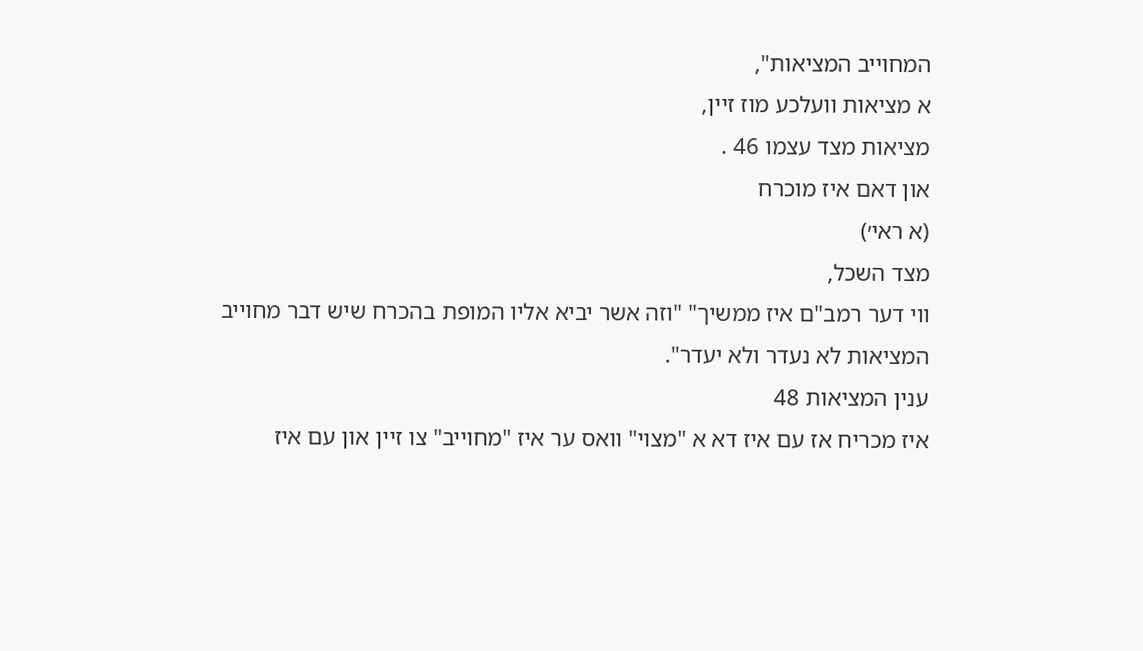המחוייב המציאות",
א מציאות וועלכע מוז זיין,
מציאות מצד עצמו 46 .
און דאם איז מוכרח
(א ראי׳)
מצד השכל,
ווי דער רמב"ם איז ממשיך" "וזה אשר יביא אליו המופת בהכרח שיש דבר מחוייב המציאות לא נעדר ולא יעדר".
ענין המציאות 48
איז מכריח אז עם איז דא א "מצוי" וואס ער איז "מחוייב" צו זיין און עם איז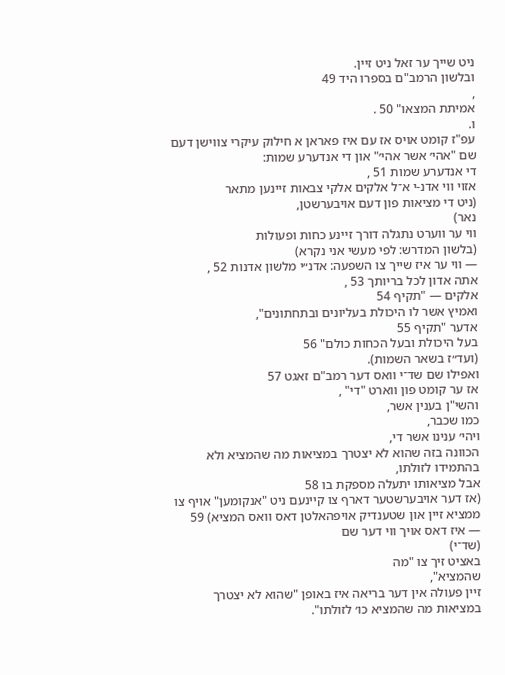ניט שייך ער זאל ניט זיין.
ובלשון הרמב"ם בספרו היד 49
,
אמיתת המצאו" 50 .
ו.
עפ"ז קומט אויס אז עם איז פאראן א חילוק עיקרי צווישן דעם שם "אהי׳ אשר אהי׳" און די אנדערע שמות:
די אנדערע שמות 51 ,
אזוי ווי אדנ-י א־ל אלקים אלקי צבאות זיינען מתאר
(ניט די מציאות פון דעם אויבערשטן,
נאר)
ווי ער ווערט נתגלה דורך זײנע כחות ופעולות
(בלשון המדרש: לפי מעשי אני נקרא)
— ווי ער איז שייך צו השפעה: אדנ״י מלשון אדנות 52 ,
אתה אדון לכל בריותך 53 ,
אלקים — "תקיף 54
ואמיץ אשר לו היכולת בעליונים ובתחתונים",
אדער "תקיף 55
בעל היכולת ובעל הכחות כולם" 56
(ועד״ז בשאר השמות).
ואפילו שם שד־י וואס דער רמב"ם זאגט 57
אז ער קומט פון ווארט "די" ,
והשי"ן בענין אשר,
כמו שכבר,
ויהי׳ ענינו אשר די,
הכוונה בזה שהוא לא יצטרך במציאות מה שהמציא ולא בהתמידו לזולתו,
אבל מציאותו יתעלה מספקת בו 58
(אז דער אויבערשטער דארף צו קיינעם ניט "אנקומען" אויף צו ממציא זיין און שטענדיק אויפהאלטן דאס וואס המציא) 59
— איז דאס אויך ווי דער שם
(שד־י)
באציט זיך צו "מה
שהמציא",
זיין פעולה אין דער בריאה איז באופן "שהוא לא יצטרך במציאות מה שהמציא כו׳ לזולתו".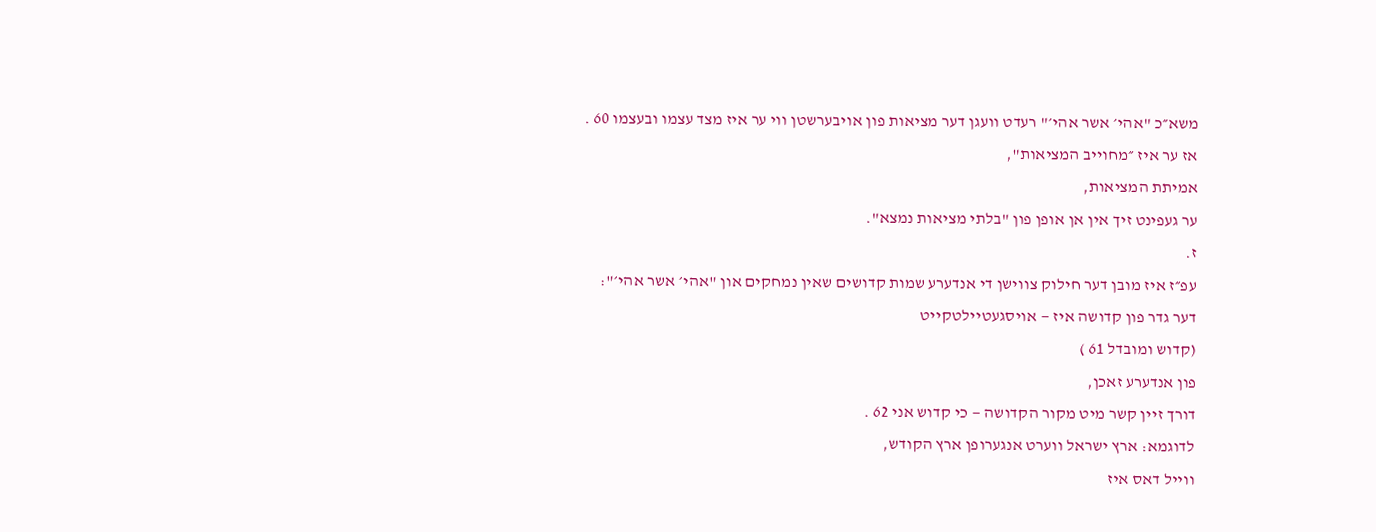משא״כ "אהי׳ אשר אהי׳" רעדט וועגן דער מציאות פון אויבערשטן ווי ער איז מצד עצמו ובעצמו 60 .
אז ער איז ״מחוײב המציאות",
אמיתת המציאות,
ער געפינט זיך אין אן אופן פון "בלתי מציאות נמצא".
ז.
עפ״ז איז מובן דער חילוק צווישן די אנדערע שמות קדושים שאין נמחקים און "אהי׳ אשר אהי׳":
דער גדר פון קדושה איז — אויסגעטיילטקייט
(קדוש ומובדל 61 )
פון אנדערע זאכן,
דורך זיין קשר מיט מקור הקדושה — כי קדוש אני 62 .
לדוגמא: ארץ ישראל ווערט אנגערופן ארץ הקודש,
ווייל דאס איז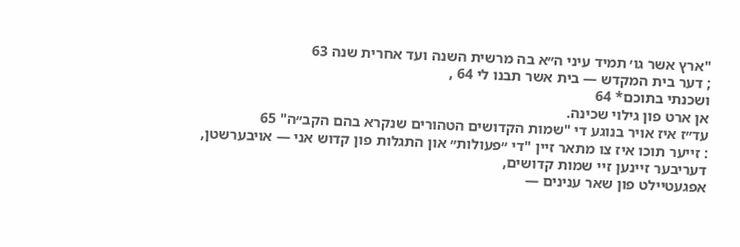"ארץ אשר גו׳ תמיד עיני ה״א בה מרשית השנה ועד אחרית שנה 63
; דער בית המקדש — בית אשר תבנו לי 64 ,
ושכנתי בתוכם* 64
אן ארט פון גילוי שכינה.
עד״ז איז אויר בנוגע די "שמות הקדושים הטהורים שנקרא בהם הקב״ה" 65
: זײער תוכו איז צו מתאר זיין "די ״פעולות״ און התגלות פון קדוש אני — אויבערשטן,
דעריבער זײנען זײ שמות קדושים,
אפגעטיילט פון שאר ענינים —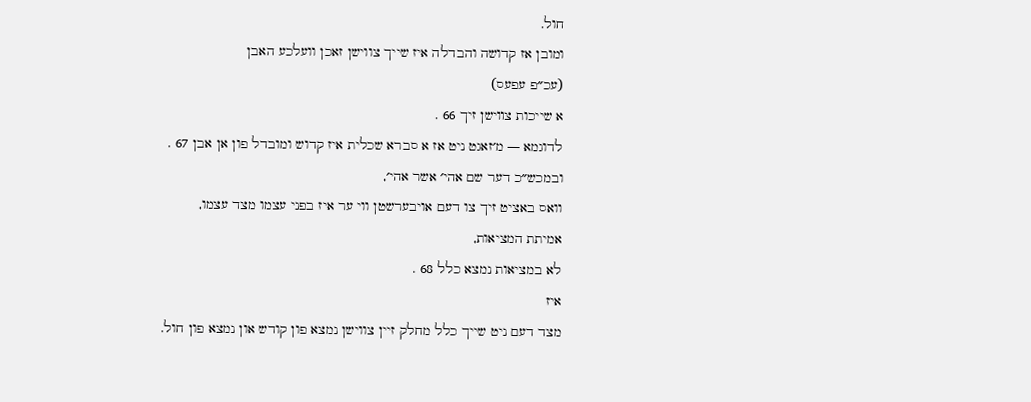חול.
ומובן אז קדושה והבדלה איז שייך צווישן זאכן וועלכע האבן
(עכ״פ עפעס)
א שייכות צװישן זיך 66 .
לדוגמא — מ׳זאגט ניט אז א סברא שכלית איז קדוש ומובדל פון אן אבן 67 .
ובמכש״כ דער שם אהי׳ אשר אהי׳,
וואס באציט זיך צו דעם אויבערשטן ווי ער איז בפני עצמו מצד עצמו,
אמיתת המציאות,
לא במציאות נמצא כלל 68 .
איז
מצד דעם ניט שייך כלל מחלק זיין צווישן נמצא פון קודש און נמצא פון חול.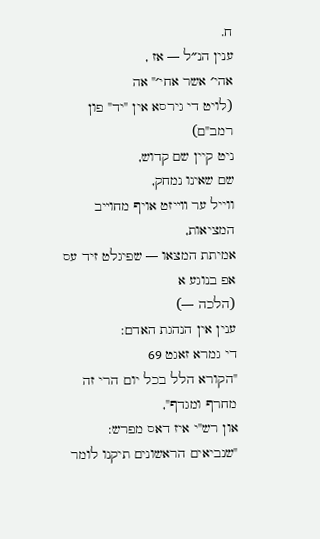ח.
ענין הנ״ל — אז ,
אהי׳ אשר אחי׳" אה
(לויט די גירסא אין "יד" פון רמב"ם)
ניט קיין שם קדוש,
שם שאינו נמחק,
ווייל ער װײזט אויף מחוײב המציאות,
אמיתת המצאו — שפיגלט זיד עס אפ בנוגע א
(הלכה —)
ענין אין הנהגת האדם:
די גמרא זאגט 69
"הקורא הלל בכל יום הרי זה מחרף ומגדף",
און רש"י איז דאס מפרש: "שנביאים הראשונים תיקנו לומר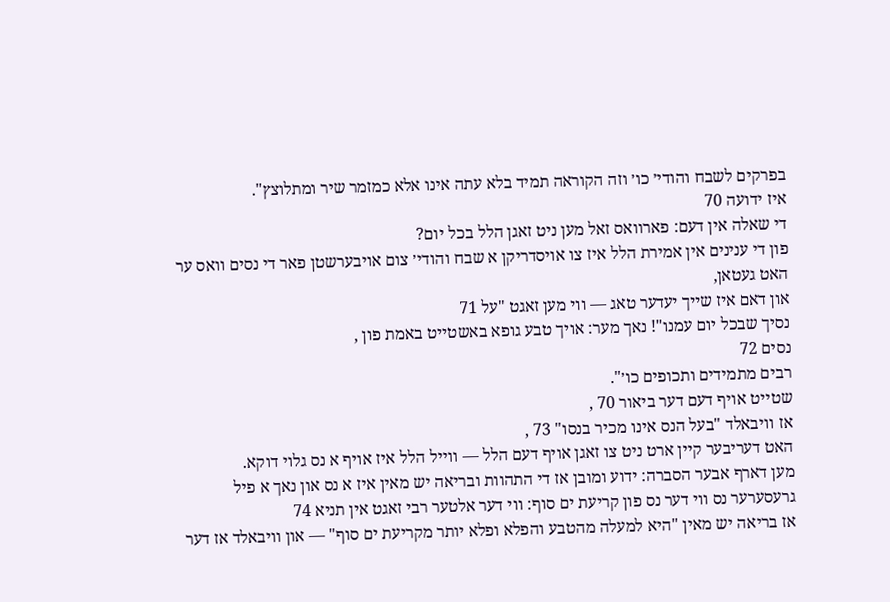בפרקים לשבח והודי׳ כו׳ וזה הקוראה תמיד בלא עתה אינו אלא כמזמר שיר ומתלוצץ".
איז ידועה 70
די שאלה אין דעם: פארוואס זאל מען ניט זאגן הלל בכל יום?
פון די ענינים אין אמירת הלל איז צו אויסדריקן א שבח והודי׳ צום אויבערשטן פאר די נסים וואס ער האט געטאן,
און דאם איז שייך יעדער טאג — ווי מען זאגט "על 71
נסיך שבכל יום עמנו"! נאך מער: אויך טבע גופא באשטייט באמת פון ,
נסים 72
רבים מתמידים ותכופים כו׳".
שטײט אויף דעם דער ביאור 70 ,
אז וויבאלד "בעל הנס אינו מכיר בנסו" 73 ,
האט דעריבער קיין ארט ניט צו זאגן אויף דעם הלל — ווייל הלל איז אויף א נס גלוי דוקא.
מען דארף אבער הסברה: ידוע ומובן אז די התהוות ובריאה יש מאין איז א נס און נאך א פיל גרעסערער נס ווי דער נס פון קריעת ים סוף: ווי דער אלטער רבי זאגט אין תניא 74
אז בריאה יש מאין "היא למעלה מהטבע והפלא ופלא יותר מקריעת ים סוף" — און וויבאלד אז דער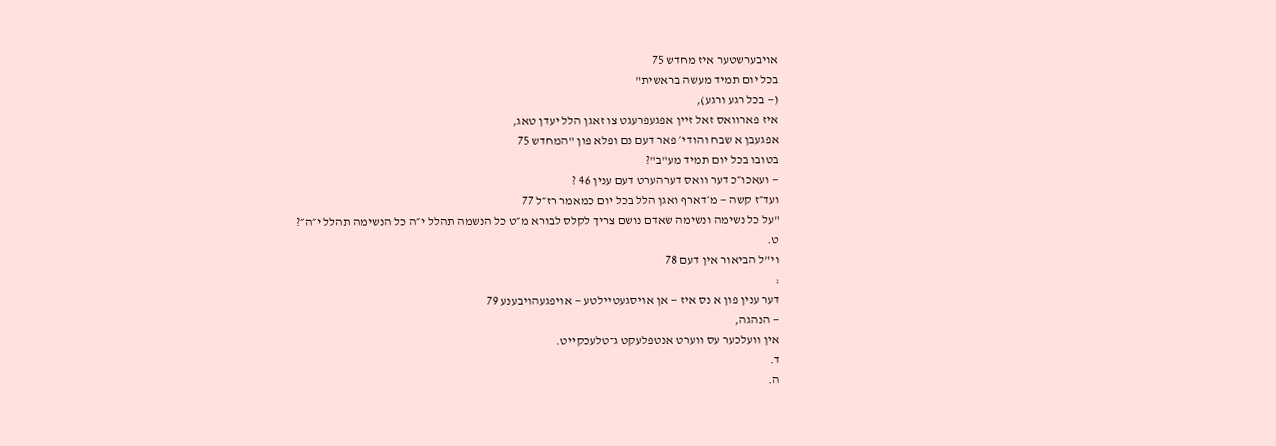אויבערשטער איז מחדש 75
בכל יום תמיד מעשה בראשית"
(— בכל רגע ורגע),
איז פארוואס זאל זיין אפגעפרעגט צו זאגן הלל יעדן טאג,
אפגעבן א שבח והודי׳ פאר דעם נם ופלא פון "המחדש 75
בטובו בכל יום תמיד מע"ב"?
— ועאכו״כ דער װאס דערהערט דעם ענין 46 ?
ועד״ז קשה — מ׳דארף ואגן הלל בכל יום כמאמר רז״ל 77
"על כל נשימה ונשימה שאדם נושם צריך לקלס לבורא מ״ט כל הנשמה תהלל י״ה כל הנשימה תהלל י״ה״?
ט.
וי"ל הביאור אין דעם 78
:
דער ענין פון א נס איז — אן אויסגעטיילטע — אויפגעהויבענע 79
— הנהגה,
אין וועלכער עס ווערט אנטפלעקט ג־טלעכקייט.
ד.
ה.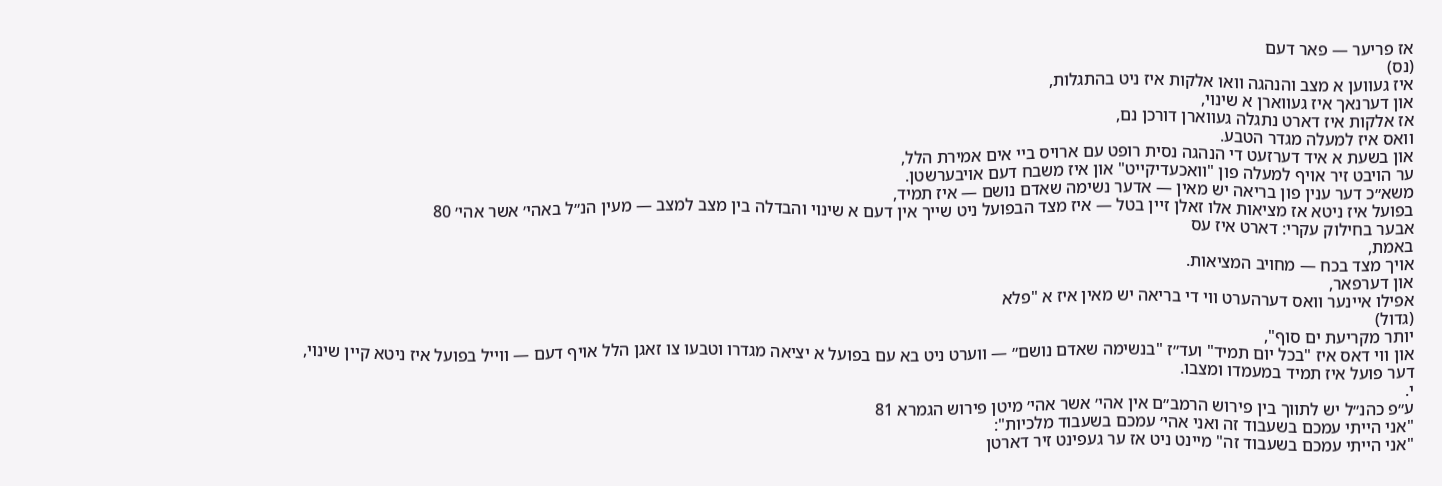אז פריער — פאר דעם
(נס)
איז געווען א מצב והנהגה וואו אלקות איז ניט בהתגלות,
און דערנאך איז געווארן א שינוי,
אז אלקות איז דארט נתגלה געווארן דורכן נם,
וואס איז למעלה מגדר הטבע.
און בשעת א איד דערזעט די הנהגה נסית רופט עם ארויס ביי אים אמירת הלל,
ער הויבט זיר אויף למעלה פון "וואכעדיקייט" און איז משבח דעם אויבערשטן.
משא״כ דער ענין פון בריאה יש מאין — אדער נשימה שאדם נושם — איז תמיד,
בפועל איז ניטא אז מציאות אלו זאלן זײן בטל — איז מצד הבפועל ניט שייך אין דעם א שינוי והבדלה בין מצב למצב — מעין הנ״ל באהי׳ אשר אהי׳ 80
אבער בחילוק עקרי: דארט איז עס
באמת,
אויך מצד בכח — מחויב המציאות.
און דערפאר,
אפילו איינער וואס דערהערט ווי די בריאה יש מאין איז א "פלא
(גדול)
יותר מקריעת ים סוף",
און ווי דאס איז "בכל יום תמיד" ועד״ז "בנשימה שאדם נושם״ — ווערט ניט בא עם בפועל א יציאה מגדרו וטבעו צו זאגן הלל אויף דעם — ווייל בפועל איז ניטא קיין שינוי,
דער פועל איז תמיד במעמדו ומצבו.
י.
ע״פ כהנ״ל יש לתווך בין פירוש הרמב״ם אין אהי׳ אשר אהי׳ מיטן פירוש הגמרא 81
"אני הייתי עמכם בשעבוד זה ואני אהי׳ עמכם בשעבוד מלכיות":
"אני הייתי עמכם בשעבוד זה" מיינט ניט אז ער געפינט זיר דארטן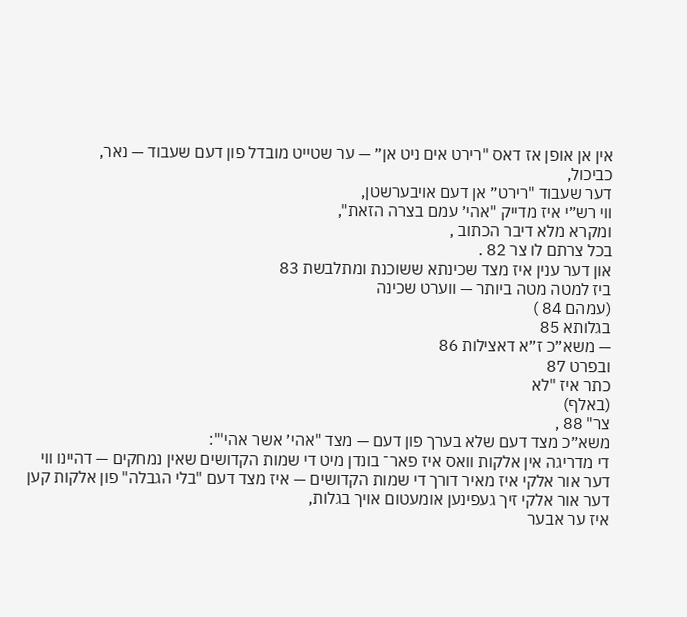אין אן אופן אז דאס "רירט אים ניט אן״ — ער שטייט מובדל פון דעם שעבוד — נאר,
כביכול,
דער שעבוד "רירט״ אן דעם אויבערשטן,
ווי רש״י איז מדייק "אהי׳ עמם בצרה הזאת",
ומקרא מלא דיבר הכתוב ,
בכל צרתם לו צר 82 .
און דער ענין איז מצד שכינתא ששוכנת ומתלבשת 83
ביז למטה מטה ביותר — ווערט שכינה
(עמהם 84 )
בגלותא 85
— משא״כ ז״א דאצילות 86
ובפרט 87
כתר איז "לא
(באלף)
צר" 88 ,
משא״כ מצד דעם שלא בערך פון דעם — מצד "אהי׳ אשר אהי'":
די מדריגה אין אלקות וואס איז פאר־ בונדן מיט די שמות הקדושים שאין נמחקים — דהיינו ווי דער אור אלקי איז מאיר דורך די שמות הקדושים — איז מצד דעם "בלי הגבלה" פון אלקות קען דער אור אלקי זיך געפינען אומעטום אויך בגלות,
איז ער אבער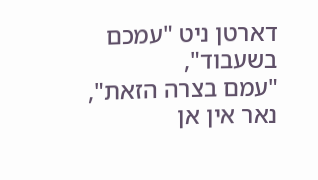דארטן ניט "עמכם בשעבוד",
"עמם בצרה הזאת",
נאר אין אן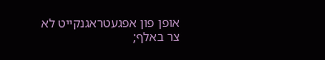אופן פון אפגעטראגנקייט לא צר באלף;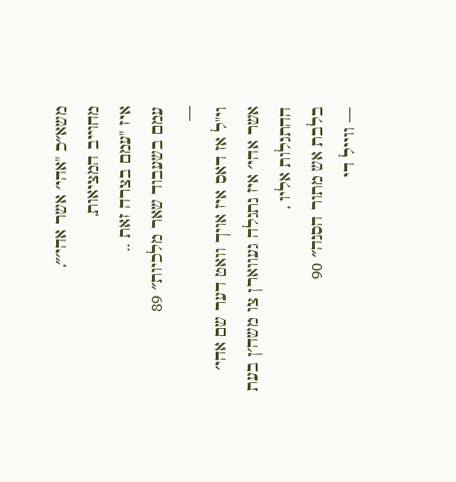משא״כ "אהי׳ אשר אהי׳״,
מחוײב המציאות,
איז "עמם בצרה זאת ..
עמם בשעבוד שאר מלכיות״ 89
—
וי"ל אז דאס איז אויך וואט דער שם אהי׳ אשר אהי׳ איז נתגלה געווארן צו משה׳ן בעת ההתגלות אליו ,
בלבת אש מתור הסנה״ 90
— ווייל די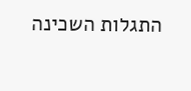התגלות השכינה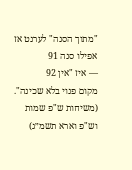"מתוך הסנה" לערנט אז אפילו סנה 91
— איז "אין 92
מקום פנוי בלא שכינה".
(משיחות ש"פ שמות וש"פ וארא תשמ״ג)